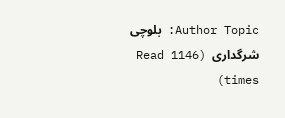Author Topic: بلوچی شرگداری  (Read 1146 times)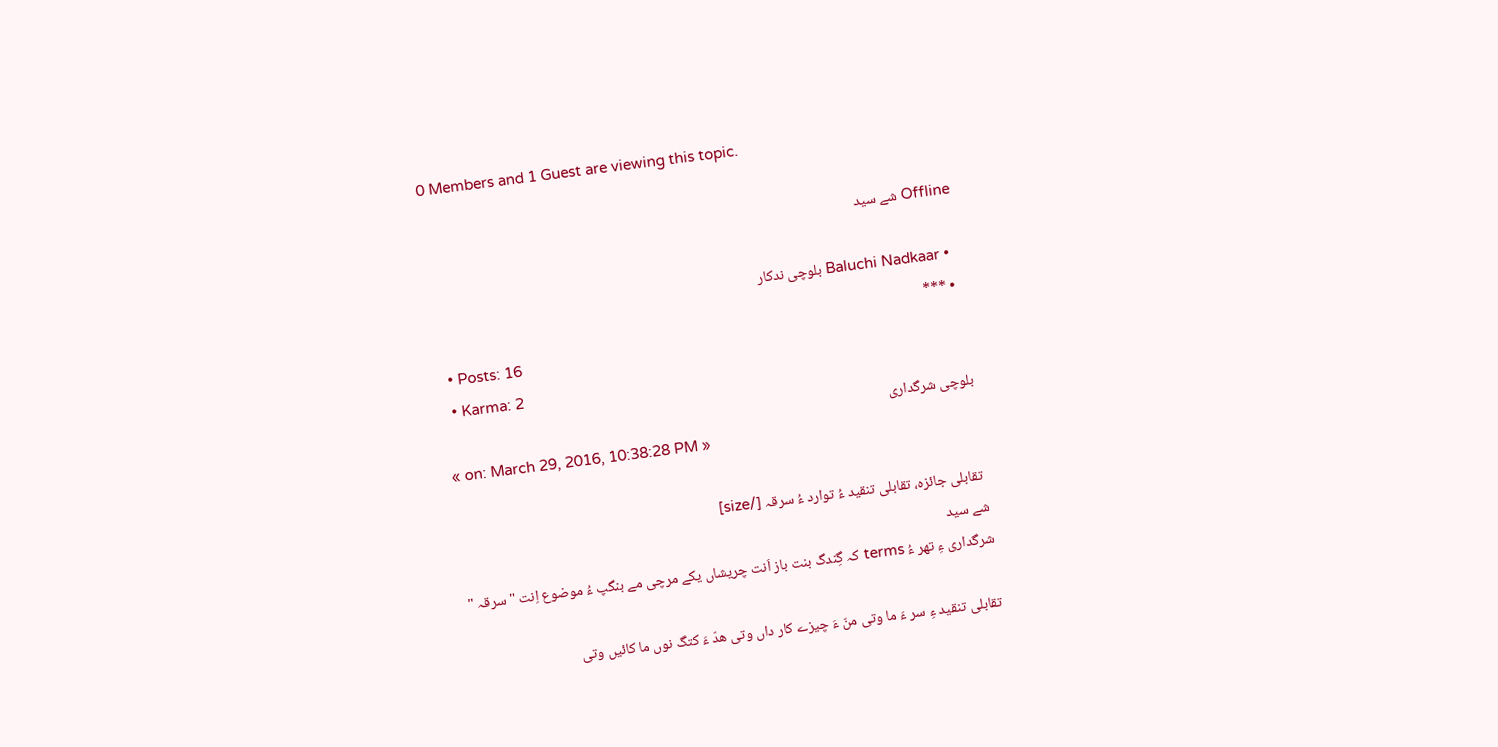0 Members and 1 Guest are viewing this topic.

Offline شے سید

  • Baluchi Nadkaar بلوچی ندکار
  • ***
  • Posts: 16
  • Karma: 2
بلوچی شرگداری
« on: March 29, 2016, 10:38:28 PM »

 تقابلی جائزہ، تقابلی تنقید ءُ توارد ءُ سرقہ [/size]
شے سید
شرگداری ءِ تھر ءُ terms کہ گِندگ بنت باز اَنت چریشاں یکے مرچی مے بنگپ ءُ موضوع اِنت " سرقہ "

تقابلی تنقید ءِ سر ءَ ما وتی منّ ءَ چیزے کار داں وتی ھدّ ءَ کتگ نوں ما کائیں وتی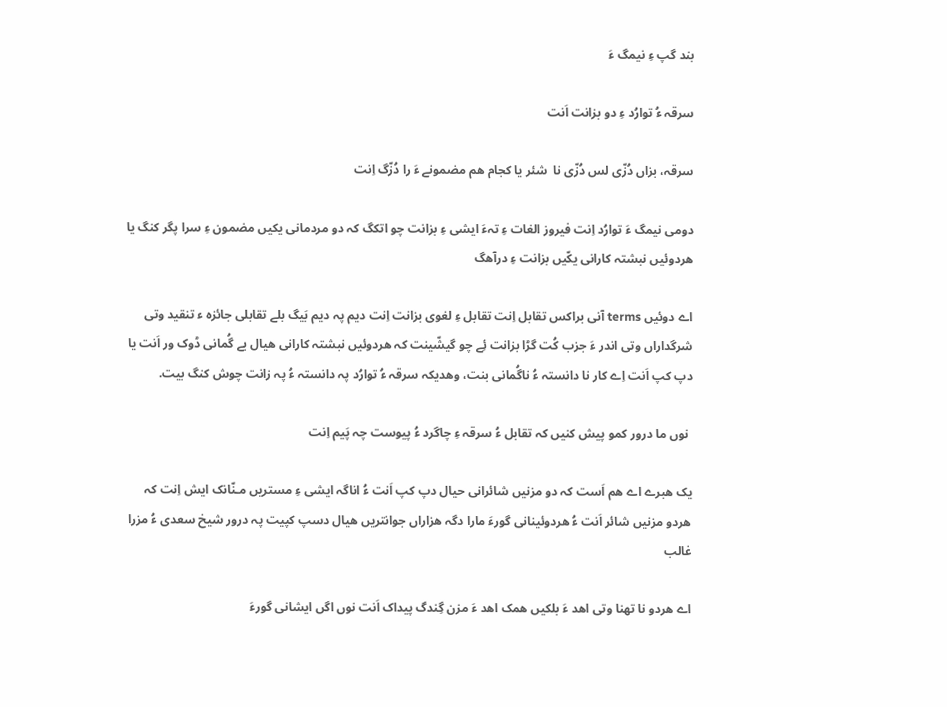بند گپ ءِ نیمگ ءَ

سرقہ ءُ توارُد ءِ دو بزانت اَنت

سرقہ، بزاں دُزّی لس دُزّی نا  شئر یا کجام ھم مضمونے ءَ را دُزّگ اِنت

دومی نیمگ ءَ توارُد اِنت فیروز الغات ءِ تہءَ ایشی ءِ بزانت چو اتکگ کہ دو مردمانی یکیں مضمون ءِ سرا پگر کنگ یا ھردوئیں نبشتہ کارانی یکّیں بزانت ءِ درآھگ

اے دوئیں terms آنی براکس تقابل اِنت تقابل ءِ لغوی بزانت اِنت دیم پہ دیم بَیگ بلے تقابلی جائزہ ء تنقید وتی شرگداراں وتی اندر ءَ جزب کُت گڑا بزانت ئِے چو گیشّینت کہ ھردوئیں نبشتہ کارانی ھیال بے گُمانی ڈوک ور اَنت یا دپ کپ اَنت اِے کار نا دانستہ ءُ ناگُمانی بنت، وھدیکہ سرقہ ءُ توارُد پہ دانستہ ءُ پہ زانت چوش کنگ بیت.

 نوں ما درور کمو پیش کنیں کہ تقابل ءُ سرقہ ءِ چاگرد ءُ پیوست چہ پَیم اِنت

یک ھبرے اے ھم اَست کہ دو مزنیں شائرانی حیال دپ کپ اَنت ءُ اناگہ ایشی ءِ مستریں مـنّانک ایش اِنت کہ ھردو مزنیں شائر اَنت ءُ ھردوئینانی گورءَ مارا دگہ ھزاراں جوانتریں ھیال دسپ کپیت پہ درور شیخ سعدی ءُ مزرا غالب

اے ھردو نا تھنا وتی اھد ءَ بلکیں ھمک اھد ءَ مزن گِندگ پیداک اَنت نوں اگں ایشانی گورءَ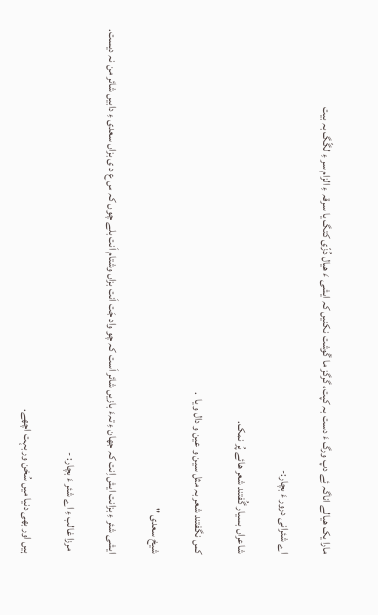مارا یک ھیالے اناگہ ئِے دپ ورگ ءَ دست بہ کپت، گرگز ما گْوشت نکنیں کہ ایشی ءَ ھیال دُزّی کتگ یا سرقہ ءِ الزام سر ءِ لگّگ بہ بیت

اے شئرانی درور ءَ بچار:-

شاعراں بسیار گُفتند شعر ھائے پُر نمک.

کس نگفتند شعر بہ مثل سین و عین و دال و یا  .

شیخ سعدی "

ایشی شئر ءِ بزانت ایش اِنت کہ جھان ءِ تہءَ بازیں شائر اَست کہ چو واد جَت اَنت بزاں وشتام اَنت بلے چوں کہ س ع د ی بزاں سعدی ءِ دابیں شائر من نہ دیست.

 مرزا غالب ءِ اے شئر ءَ بچار: -

ہیں اور بھی دنیا میں سُخن ور بہت اچھے.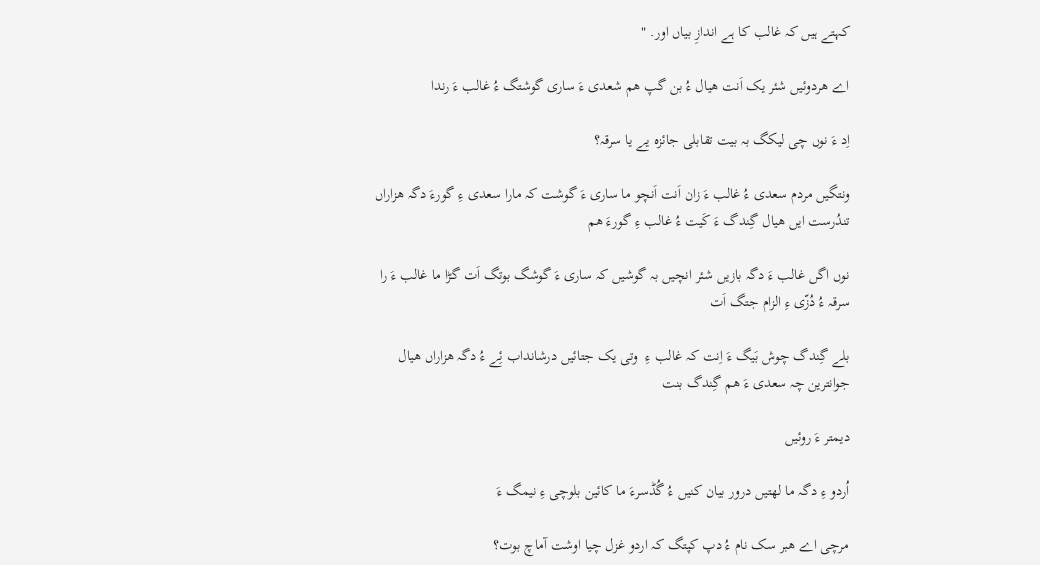کہتے ہیں کہ غالب کا ہے اندازِ بیاں اور. "

اے ھردوئیں شئر یک اَنت ھیال ءُ بن گپ ھم شعدی ءَ ساری گوشتگ ءُ غالب ءَ رندا

اِد ءَ نوں چی لیکگ بہ بیت تقابلی جائزہ یے یا سرقہ؟

ونتگیں مردم سعدی ءُ غالب ءَ زان اَنت اَنچو ما ساری ءَ گوشت کہ مارا سعدی ءِ گورءَ دگہ ھزاراں تندُرست ایں ھیال گِندگ ءَ کَیت ءُ غالب ءِ گورءَ ھم

نوں اگں غالب ءَ دگہ بازیں شئر انچیں بہ گوشیں کہ ساری ءَ گوشگ بوتگ اَت گڑا ما غالب ءَ را سرقہ ءُ دُزّی ءِ الزام جتگ اَت

بلے گِندگ چوش بَیگ ءَ اِنت کہ غالب ءِ  وتی یک جتائیں درشانداب ئِے ءُ دگہ ھزاراں ھیال جوانترین چہ سعدی ءَ ھم گِندگ بنت

دیمتر ءَ روئیں

اُردو ءِ دگہ ما لھتیں درور بیان کنیں ءُ گُڈسرءَ ما کائین بلوچی ءِ نیمگ ءَ

مرچی اے ھبر سک نام ءُ دپ کپتگ کہ اردو غزل چیا اوشت آماچ بوت؟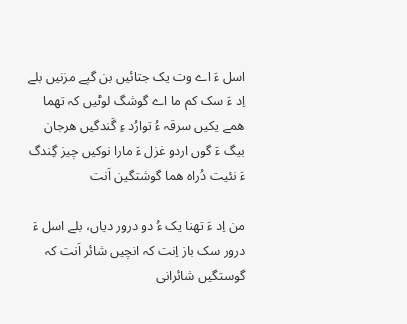اسل ءَ اے وت یک جتائیں بن گپے مزنیں بلے اِد ءَ سک کم ما اے گوشگ لوٹیں کہ تھما ھمے یکیں سرقہ ءُ توارُد ءِ گَندگیں ھرجان بیگ ءَ گوں اردو غزل ءَ مارا نوکیں چیز گِندگ ءَ نئیت دُراہ ھما گوشتگین اَنت

من اِد ءَ تھنا یک ءُ دو درور دیاں، بلے اسل ءَ درور سک باز اِنت کہ انچیں شائر اَنت کہ گوستگیں شائرانی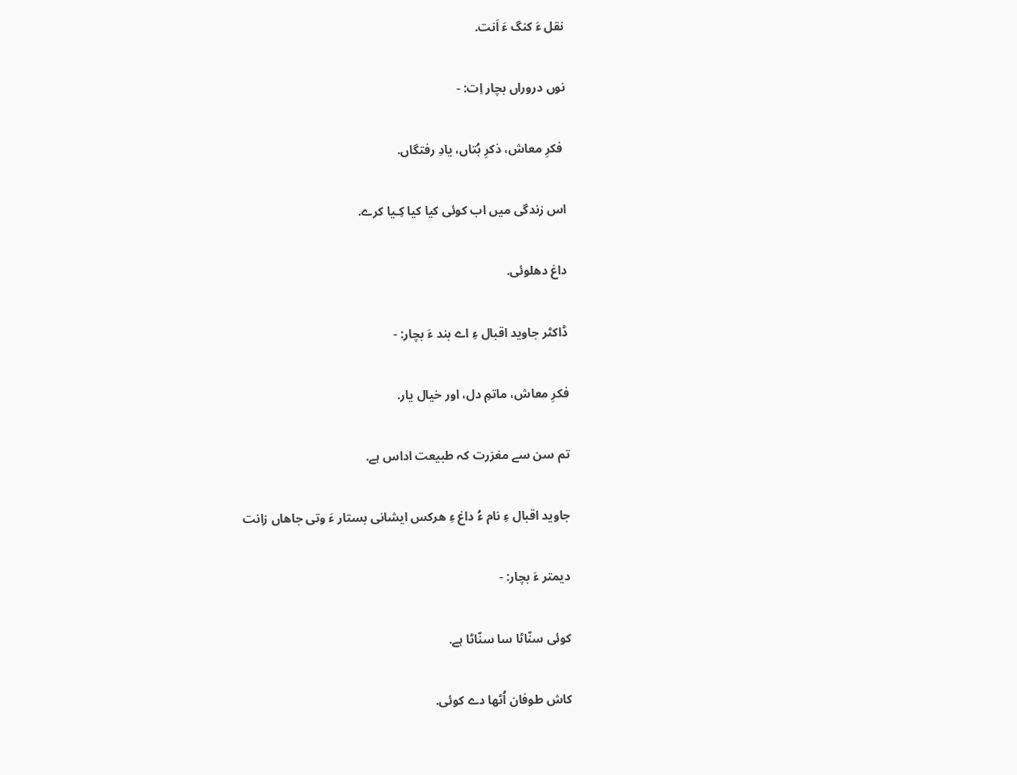نقل ءَ کنگ ءَ اَنت.

نوں دروراں بچار اِت: -

 فکرِ معاش، ذکرِ بُتاں، یادِ رفتگاں.

اس زندگی میں اب کوئی کیا کیا کِـیا کرے.

داغ دھلوئی.

ڈاکٹر جاوید اقبال ءِ اے بند ءَ بچار: -

فکرِ معاش، ماتمِ دل، اور خیال یار.

تم سن سے مغزرت کہ طبیعت اداس ہے.

جاوید اقبال ءِ نام ءُ داغ ءِ ھرکس ایشانی بستار ءَ وتی جاھاں زانت

دیمتر ءَ بچار: -

کوئی سنّاٹا سا سنّاٹا ہے.

کاش طوفان اُٹھا دے کوئی.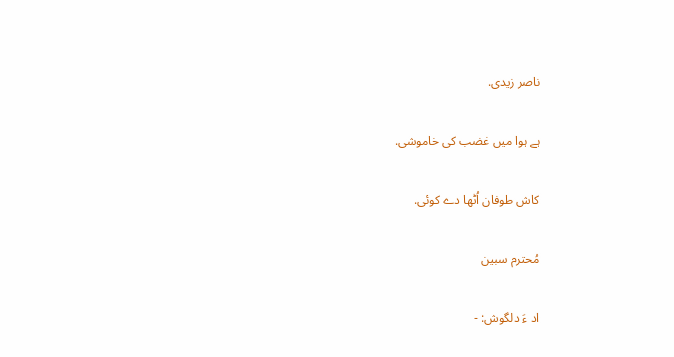ناصر زیدی.

ہے ہوا میں غضب کی خاموشی.

کاش طوفان اُٹھا دے کوئی.

مُحترم سبین

اد ءَ دلگوش: -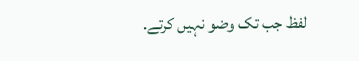لفظ جب تک وضو نہیں کرتے.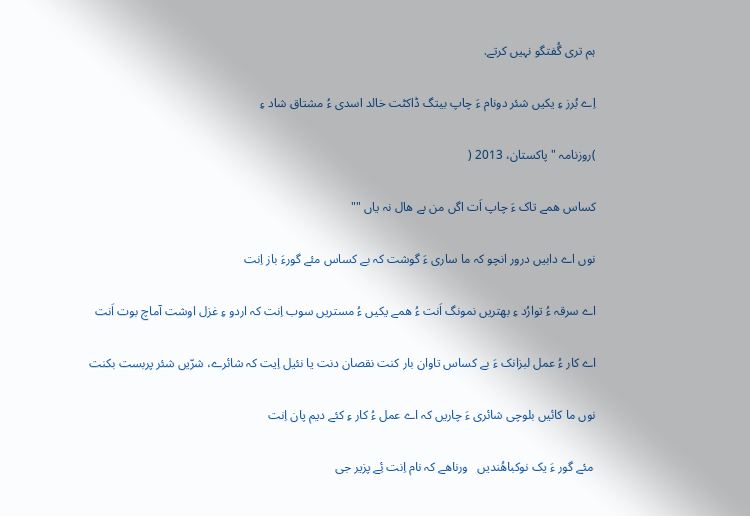ہم تری گُفتگو نہیں کرتے.

اِے بُرز ءِ یکیں شئر دونام ءَ چاپ بیتگ ڈاکٹت خالد اسدی ءُ مشتاق شاد ءِ

)روزنامہ " پاکستان، 2013 (

کساس ھمے تاک ءَ چاپ اَت اگں من بے ھال نہ یاں ""

نوں اے دابیں درور انچو کہ ما ساری ءَ گوشت کہ بے کساس مئے گورءَ باز اِنت

اے سرقہ ءُ توارُد ءِ بھتریں نمونگ اَنت ءُ ھمے یکیں ءُ مستریں سوب اِنت کہ اردو ءِ غزل اوشت آماچ بوت اَنت

اے کار ءُ عمل لبزانک ءَ بے کساس تاوان بار کنت نقصان دنت یا نئیل اِیت کہ شائرے، شرّیں شئر پربست بکنت

نوں ما کائیں بلوچی شائری ءَ چاریں کہ اے عمل ءُ کار ءِ کئے دیم پان اِنت

 مئے گور ءَ یک نوکباھُندیں   ورناھے کہ نام اِنت ئِے پزیر جی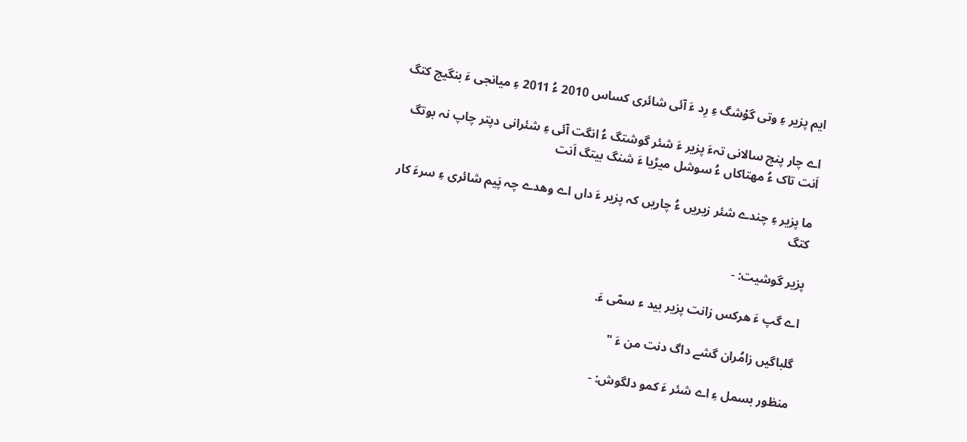ایم پزیر ءِ وتی گوْشگ ءِ رِد ءَ آئی شائری کساس 2010 ءُ 2011 ءِ میانجی ءَ بنگیج کتگ

اے چار پنچ سالانی تہءَ پزیر ءَ شئر گوشتگ ءُ انگت آئی ءِ شئرانی دپتر چاپ نہ بوتگ اَنت تاک ءُ مھتاکاں ءُ سوشل میڑیا ءَ شنگ بیتگ اَنت

ما پزیر ءِ چندے شئر زیریں ءُ چاریں کہ پزیر ءَ داں اے وھدے چہ پَیم شائری ءِ سرءَ کار کتگ

پزیر گوشیت: -

اے گپ ءَ ھرکس زانت پزیر بید ء سمّی ءَ.

گلباگیں زامُران گشے داگ دنت من ءَ "

منظور بسمل ءِ اے شئر ءَ کمو دلگوش: -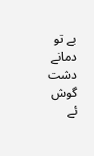بے تو دمانے دشت گوش ئے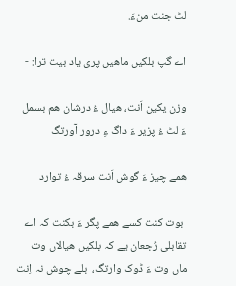لٹ جنت منءَ.

اے گپ بلکیں ماھیں پری یاد بیت ترا: -

وزن یکین اَنت، ھیال ءُ درشان ھم بسمل ءَ لٹ ءُ پزیر ءَ داگ ءِ درور آورتگ

ھمے چیز ءَ گوش اَنت سرقہ ءُ توارد

 بوت کنت کسے ھمے پگر ءَ بکنت کہ اے تقابلی رُجعان یے کہ بلکیں ھیالاں وت ماں وت ءَ ڈوک وارتگ،  بلے چوش نہ اِنت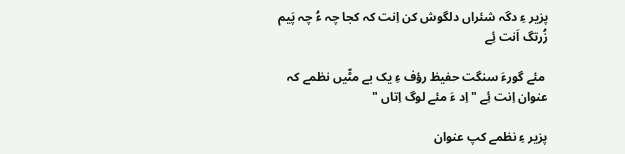پزیر ءِ دگہ شئراں دلگوش کن اِنت کہ کجا چہ ءُ چہ پَیم زُرتگ اَنت ئِے

 مئے گورءَ سنگت حفیظ رؤف ءِ یک بے مٹّیں نظمے کہ عنوان اِنت ئِے " اِد ءَ مئے لوگ اِتاں "

پزیر ءِ نظمے کپ عنوان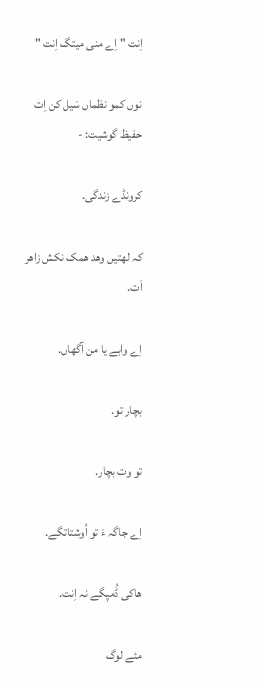اِنت " اِے منی میتگ اِنت "

نوں کمو نظماں سَیل کن اِت حفیظ گوشیت: -

کرونڈے زندگی.

کہ لھتیں وھد ھمک نکش زاھر اَت.

اِے وابے یا من آگھاں.

بچار تو.

تو وت بچار.

اِے جاگہ ءَ تو اُوشتاتگے.

ھاکی ڈُمپگے نہ اِنت.

مئے لوگ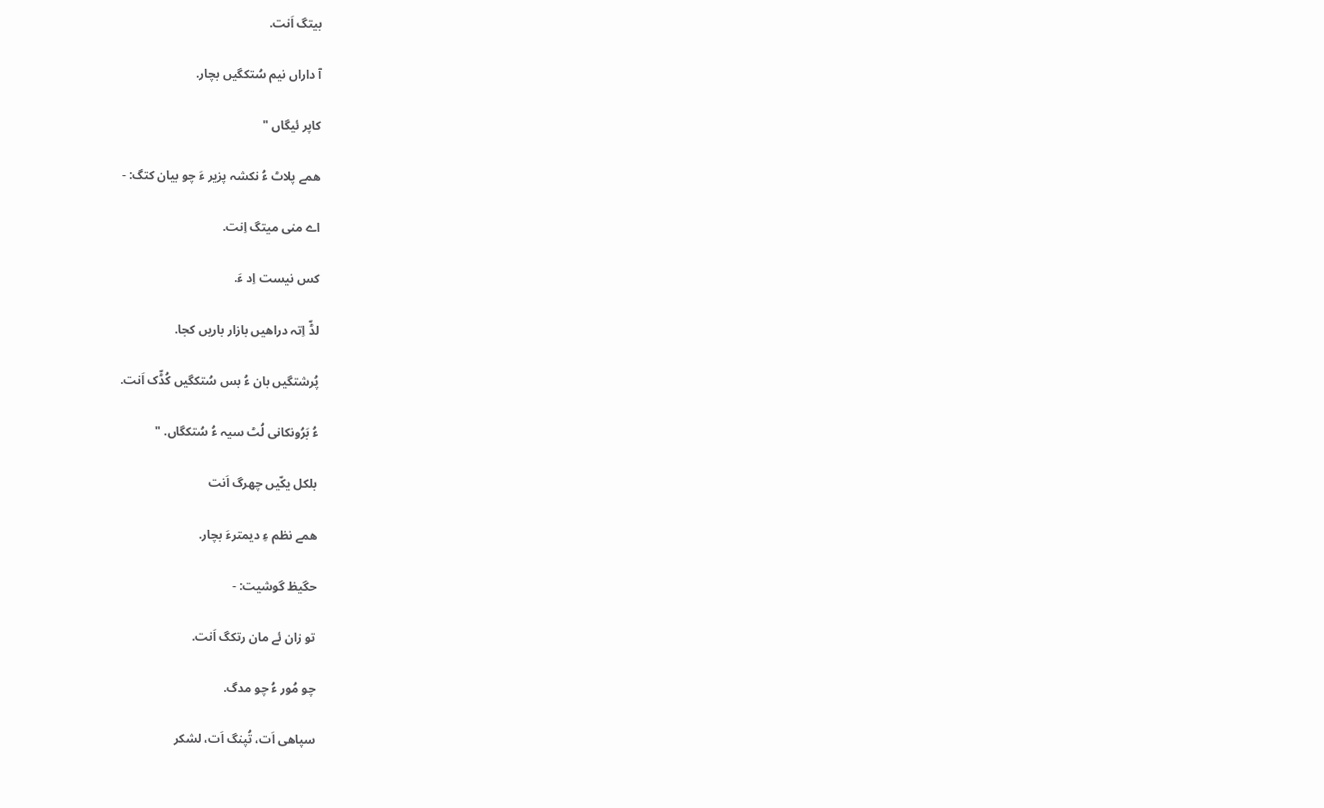بیتگ اَنت.

آ داراں نیم سُتکگیں بچار.

کاپر ئیگاں "

ھمے پلاٹ ءُ نکشہ پزیر ءَ چو بیان کتگ: -

اے منی میتگ اِنت.

کس نیست اِد ءَ.

لڈّ اِتہ دراھیں بازار باریں کجا.

پُرشتگیں بان ءُ بس سُتکگیں کُڈّک اَنت.

ءُ بَرُونکانی لُٹ سیہ ءُ سُتکگاں. "

بلکل یکّیں چھرگ اَنت

ھمے نظم ءِ دیمترءَ بچار.

حگیظ گوشیت: -

تو زان ئے مان رتکگ اَنت.

چو مُور ءُ چو مدگ.

سپاھی اَت، تُپنگ اَت، لشکر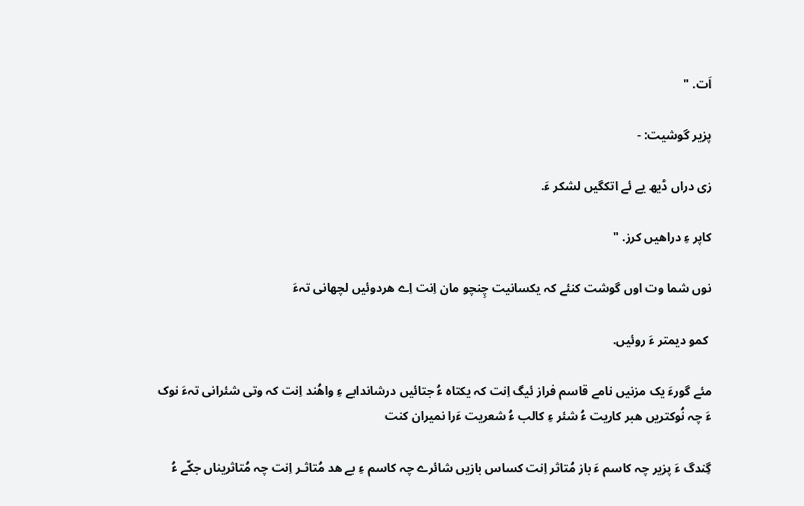اَت. "

پزیر گوشیت: -

زی دراں ڈیھ یے ئے اتکگیں لشکر ءَ.

کاپر ءِ دراھیں کرز. "

نوں شما وت اوں گوشت کنئے کہ یکسانیت چِنچو مان اِنت اِے ھردوئیں لچھانی تہءَ

 کمو دیمتر ءَ روئیں.

مئے گورءَ یک مزنیں نامے قاسم فراز ئیگ اِنت کہ یکتاہ ءُ جتائیں درشاندابے ءِ واھُند اِنت کہ وتی شئرانی تہءَ نوک ءَ چہ نُوکتریں ھبر کاریت ءُ شئر ءِ کالب ءُ شعریت ءَرا نمیران کنت

گِندگ ءَ پزیر چہ کاسم ءَ باز مُتاثر اِنت کساس بازیں شائرے چہ کاسم ءِ بے ھد مُتاثـر اِنت چہ مُتاثریناں جکّے ءُ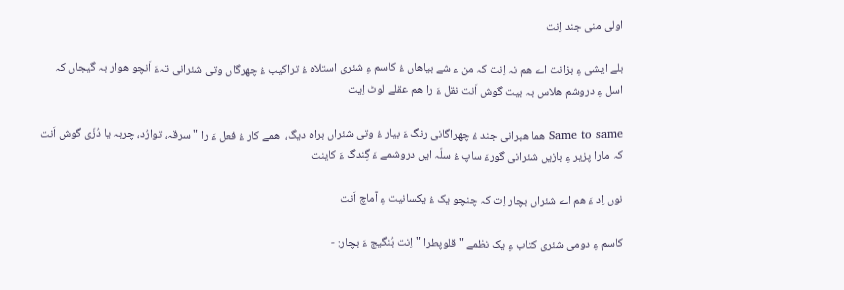اولی منی جند اِنت

بلے ایشی ءِ بزانت اے ھم نہ اِنت کہ من ء شے بیاھاں ءُ کاسم ءِ شئری استلاہ ءُ تراکیب ءُ چھرگاں وتی شئرانی تہءَ اَنچو ھوار بہ گیجاں کہ اسل ءِ دروشم ھلاس بہ بیت گوش اَنت نقل ءَ را ھم عقلے لوٹ اِیت

Same to same ھما ھبرانی جند ءُ چھراگانی رنگ ءَ بیار ءُ وتی شئراں براہ دیگ،  ھمے کار ءُ فعل ءَ را " سرقہ، توارُد، چربہ یا دُزّی گوش اَنت کہ مارا پزیر ءِ بازیں شئرانی گورءَ ساپ ءُ سلّہ ایں دروشمے ءَ گِندگ ءَ کاینت

نوں اِد ءَ ھم اے شئراں بچار اِت کہ چنچو یک ءُ یکسانیت ءِ آماچ اَنت

کاسم ءِ دومی شئری کتاب ءِ یک نظمے " قلوپطرا " اِنت بُنگیج ءَ بچار: -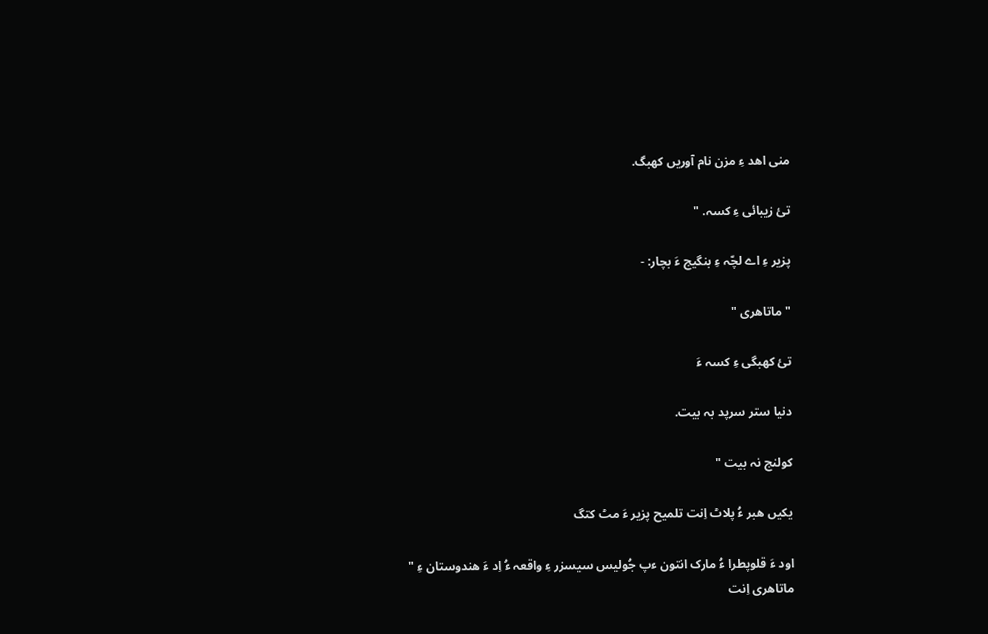منی اھد ءِ مزن نام آوریں کھبگ.

تئ زیبائی ءِ کسہ. "

پزیر ءِ اے لچّہ ءِ بنگیج ءَ بچار: -

" ماتاھری "

تئ کھبگی ءِ کسہ ءَ

دنیا ستر سرپد بہ بیت.

کولنج نہ بیت "

یکیں ھبر ءُ پلاٹ اِنت تلمیح پزیر ءَ مٹ کتگ

اود ءَ قلوپطرا ءُ مارک انتون ءپ جُولیس سیسزر ءِ واقعہ ءُ اِد ءَ ھندوستان ءِ " ماتاھری اِنت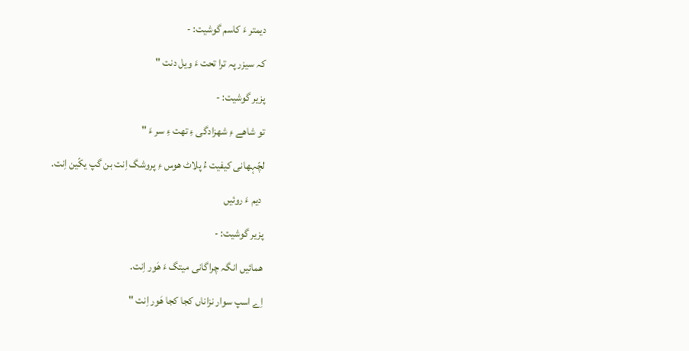دیمتر ءَ کاسم گوشیت: -

کہ سیزر پہ ترا تحت ءَ ویل دنت "

پزیر گوشیت: -

تو شاھے ءِ شھزادگی ءِ تھت ءِ سر ءَ "

لچّہھانی کیفیت ءُ پلاٹ ھوس ءِ پروشگ اِنت بن گپ یکّین اِنت.

 دیم ءَ روئیں

پزیر گوشیت: -

ھمائیں انگہ چراگانی میتگ ءَ ھَور اِنت.

اِے اسپ سوار نزاناں کجا کجا ھَور اِنت "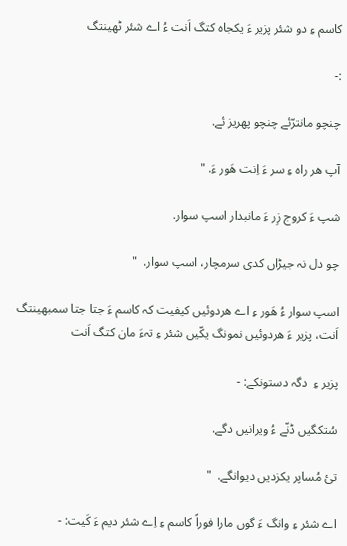کاسم ءِ دو شئر پزیر ءَ یکجاہ کتگ اَنت ءُ اے شئر ٹھینتگ

:-

چنچو مانترّئے چنچو پھریز ئے.

آپ ھر راہ ءِ سر ءَ اِنت ھَور ءَ. "

شپ ءَ کروج زِر ءَ مانبدار اسپ سوار.

چو دل نہ جیڑاں کدی سرمچار، اسپ سوار.  "

اسپ سوار ءُ ھَور ءِ اے ھردوئیں کیفیت کہ کاسم ءَ جتا جتا سمبھینتگ اَنت، پزیر ءَ ھردوئیں نمونگ یکّیں شئر ءِ تہءَ مان کتگ اَنت

پزیر ءِ  دگہ دستونکے: -

سُتکگیں ڈنّے ءُ ویرانیں دگے.

تئ مُساپر یکزدیں دیوانگے.  "

اے شئر ءِ وانگ ءَ گوں مارا فوراً کاسم ءِ اِے شئر دیم ءَ کَیت: -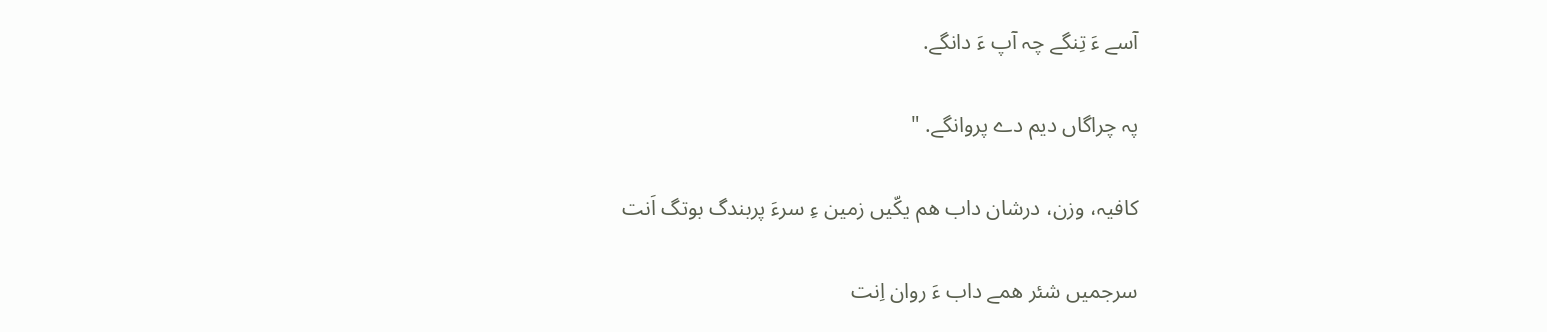آسے ءَ تِنگے چہ آپ ءَ دانگے.

پہ چراگاں دیم دے پروانگے. "

کافیہ، وزن، درشان داب ھم یکّیں زمین ءِ سرءَ پربندگ بوتگ اَنت

سرجمیں شئر ھمے داب ءَ روان اِنت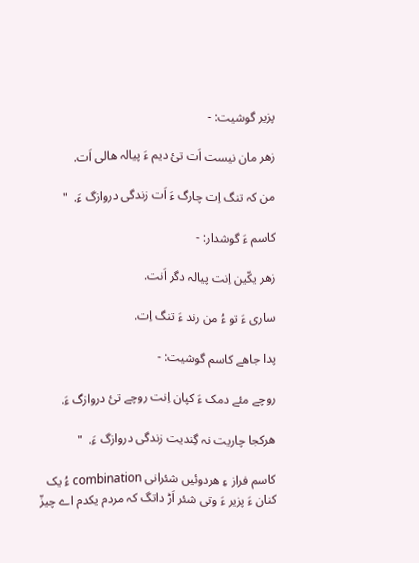پزیر گوشیت: -

زھر مان نیست اَت تئ دیم ءَ پیالہ ھالی اَت.

من کہ تنگ اِت چارگ ءَ اَت زندگی دروازگ ءَ.  "

کاسم ءَ گوشدار: -

زھر یکّین اِنت پیالہ دگر اَنت.

ساری ءَ تو ءُ من رند ءَ تنگ اِت.

پدا جاھے کاسم گوشیت: -

روچے مئے دمک ءَ کپان اِنت روچے تئ دروازگ ءَ.

ھرکجا چاریت نہ گِندیت زندگی دروازگ ءَ.  "

کاسم فراز ءِ ھردوئیں شئرانی combination ءُ یک کنان ءَ پزیر ءَ وتی شئر اَڑ داتگ کہ مردم یکدم اے چیزّ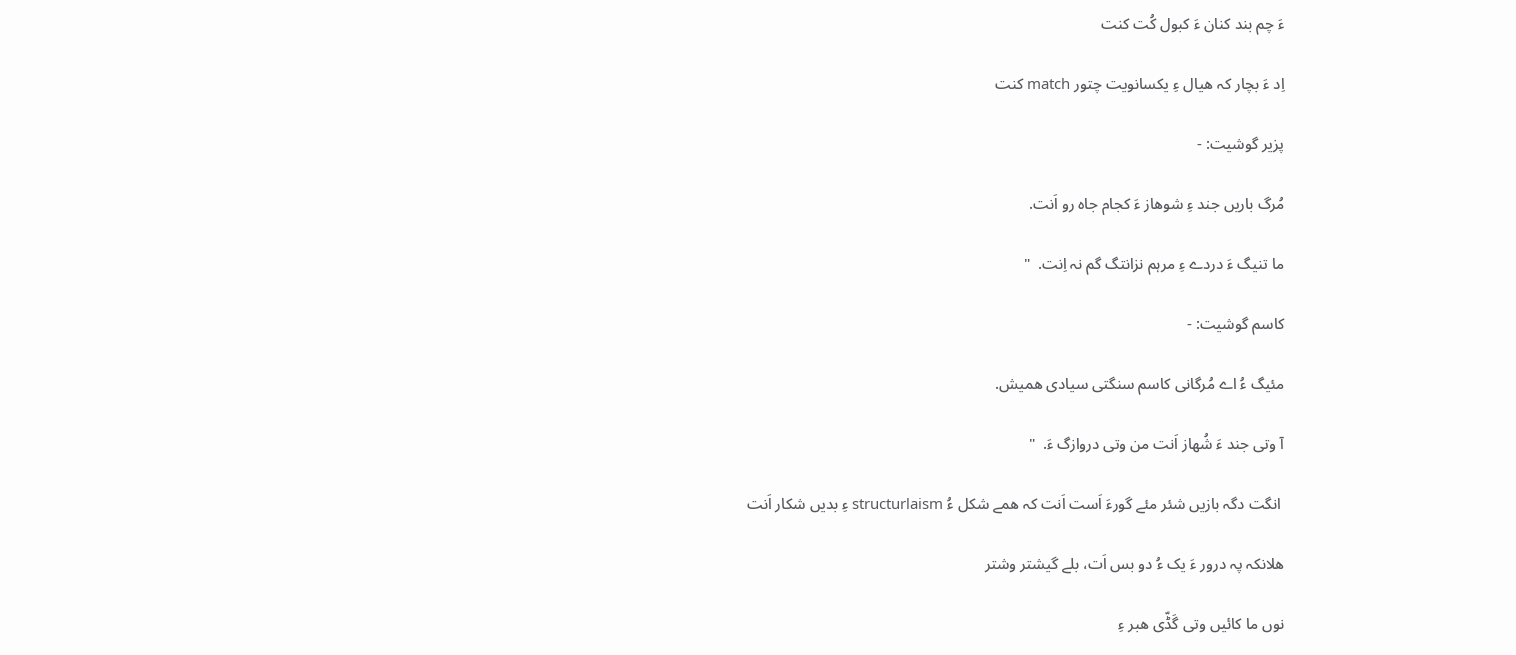ءَ چم بند کنان ءَ کبول کُت کنت

اِد ءَ بچار کہ ھیال ءِ یکسانویت چتور match کنت

پزیر گوشیت: -

مُرگ باریں جند ءِ شوھاز ءَ کجام جاہ رو اَنت.

ما تنیگ ءَ دردے ءِ مرہم نزانتگ گم نہ اِنت.  "

کاسم گوشیت: -

مئیگ ءُ اے مُرگانی کاسم سنگتی سیادی ھمیش.

آ وتی جند ءَ شُھاز اَنت من وتی دروازگ ءَ.  "

 انگت دگہ بازیں شئر مئے گورءَ اَست اَنت کہ ھمے شکل ءُ structurlaism ءِ بدیں شکار اَنت

ھلانکہ پہ درور ءَ یک ءُ دو بس اَت، بلے گیشتر وشتر

نوں ما کائیں وتی گَڈّی ھبر ءِ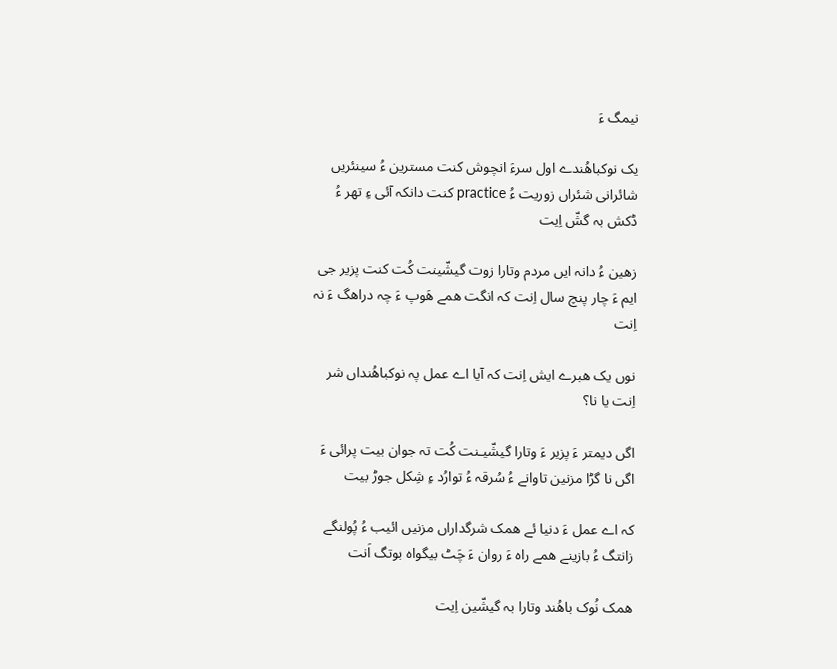نیمگ ءَ

یک نوکباھُندے اول سرءَ انچوش کنت مسترین ءُ سینئریں شائرانی شئراں زوریت ءُ practice کنت دانکہ آئی ءِ تھر ءُ ڈکش بہ گشّ اِیت

زھین ءُ دانہ ایں مردم وتارا زوت گیشّینت کُت کنت پزیر جی ایم ءَ چار پنچ سال اِنت کہ انگت ھمے ھَوپ ءَ چہ دراھگ ءَ نہ اِنت

نوں یک ھبرے ایش اِنت کہ آیا اے عمل پہ نوکباھُنداں شر اِنت یا نا؟

اگں دیمتر ءَ پزیر ءَ وتارا گیشّیـنت کُت تہ جوان بیت پرائی ءَ اگں نا گڑا مزنین تاوانے ءُ سُرقہ ءُ توارُد ءِ شِکل جوڑ بیت

کہ اے عمل ءَ دنیا ئے ھمک شرگداراں مزنیں ائیب ءُ پُولنگے زانتگ ءُ بازینے ھمے راہ ءَ روان ءَ چَٹ بیگواہ بوتگ اَنت

ھمک نُوک باھُند وتارا بہ گیشّین اِیت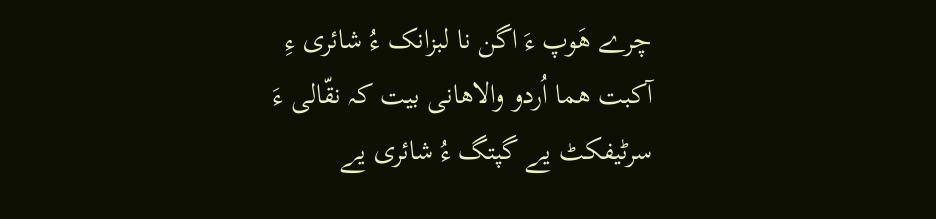چرے ھَوپ ءَ اگن نا لبزانک ءُ شائری ءِ آکبت ھما اُردو والاھانی بیت کہ نقّالی ءَ سرٹیفکٹ یے گپتگ ءُ شائری یے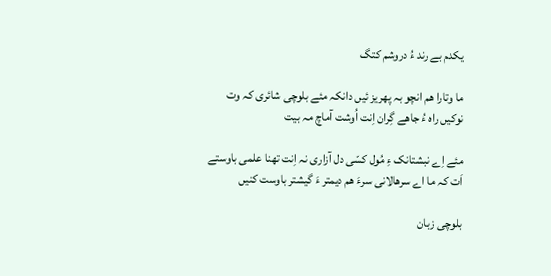یکدم بے رند ءُ دروشم کتگ

ما وتارا ھم انچو بہ پھریز ئیں دانکہ مئے بلوچی شائری کہ وت نوکیں راہ ءُ جاھے گِران اِنت اُوشت آماچ مہ بیت

مئے اِے نبشتانک ءِ مُول کسّی دل آزاری نہ اِنت تھنا علمی باوستے اَت کہ ما اے سرھالانی سرءَ ھم دیمتر ءَ گیشتر باوست کنیں

بلوچی زبان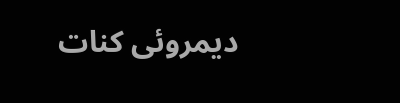دیمروئی کنات